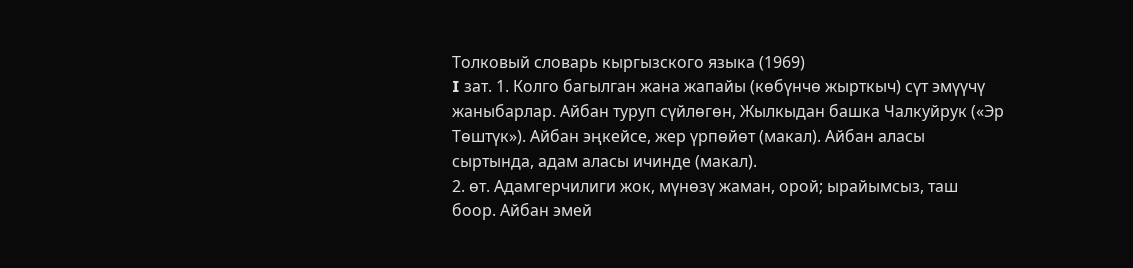Толковый словарь кыргызского языка (1969)
I зат. 1. Колго багылган жана жапайы (көбүнчө жырткыч) сүт эмүүчү жаныбарлар. Айбан туруп сүйлөгөн, Жылкыдан башка Чалкуйрук («Эр Төштүк»). Айбан эңкейсе, жер үрпөйөт (макал). Айбан аласы сыртында, адам аласы ичинде (макал).
2. өт. Адамгерчилиги жок, мүнөзү жаман, орой; ырайымсыз, таш боор. Айбан эмей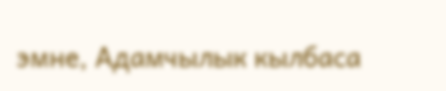эмне, Адамчылык кылбаса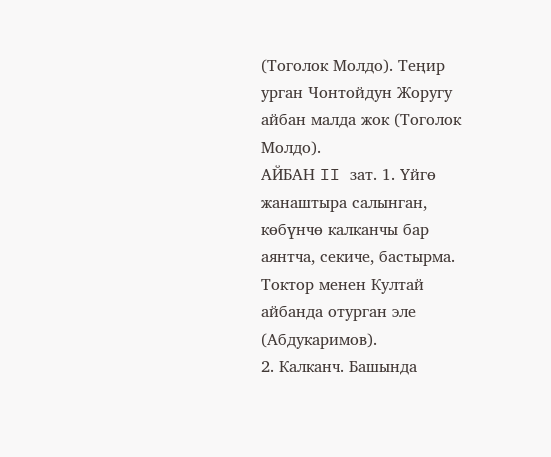(Тоголок Молдо). Теңир урган Чонтойдун Жоругу айбан малда жок (Тоголок Молдо).
АЙБАН II зат. 1. Үйгө жанаштыра салынган, көбүнчө калканчы бар аянтча, секиче, бастырма. Токтор менен Култай айбанда отурган эле (Абдукаримов).
2. Калканч. Башында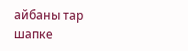айбаны тар шапке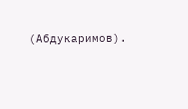(Абдукаримов).